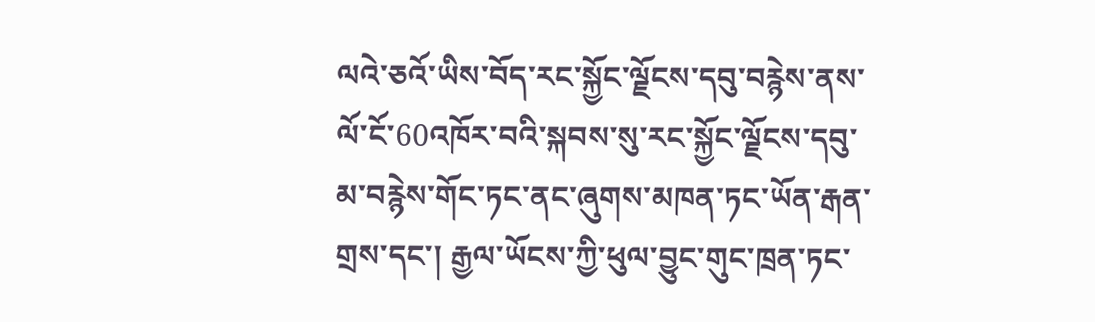ལའེ་ཅའོ་ཡིས་བོད་རང་སྐྱོང་ལྗོངས་དབུ་བརྙེས་ནས་ལོ་ངོ་60འཁོར་བའི་སྐབས་སུ་རང་སྐྱོང་ལྗོངས་དབུ་མ་བརྙེས་གོང་ཏང་ནང་ཞུགས་མཁན་ཏང་ཡོན་རྒན་གྲས་དང་། རྒྱལ་ཡོངས་ཀྱི་ཕུལ་བྱུང་གུང་ཁྲན་ཏང་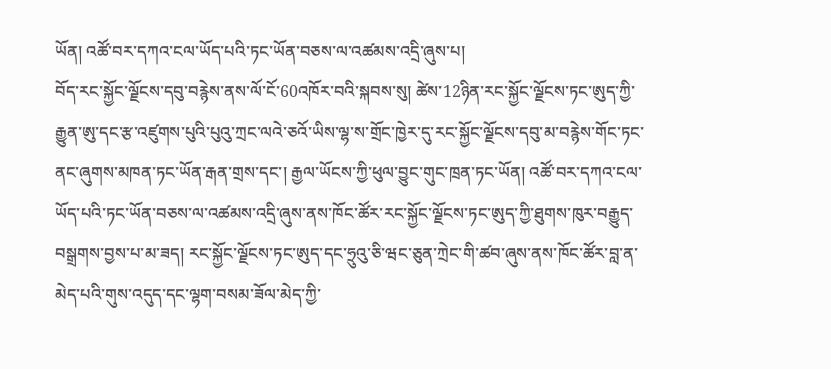ཡོན། འཚོ་བར་དཀའ་ངལ་ཡོད་པའི་ཏང་ཡོན་བཅས་ལ་འཚམས་འདྲི་ཞུས་པ།
བོད་རང་སྐྱོང་ལྗོངས་དབུ་བརྙེས་ནས་ལོ་ངོ་60འཁོར་བའི་སྐབས་སུ། ཚེས་12ཉིན་རང་སྐྱོང་ལྗོངས་ཏང་ཨུད་ཀྱི་རྒྱུན་ཨུ་དང་རྩ་འཛུགས་པུའི་པུའུ་ཀྲང་ལའེ་ཅའོ་ཡིས་ལྷ་ས་གྲོང་ཁྱེར་དུ་རང་སྐྱོང་ལྗོངས་དབུ་མ་བརྙེས་གོང་ཏང་ནང་ཞུགས་མཁན་ཏང་ཡོན་རྒན་གྲས་དང་། རྒྱལ་ཡོངས་ཀྱི་ཕུལ་བྱུང་གུང་ཁྲན་ཏང་ཡོན། འཚོ་བར་དཀའ་ངལ་ཡོད་པའི་ཏང་ཡོན་བཅས་ལ་འཚམས་འདྲི་ཞུས་ནས་ཁོང་ཚོར་རང་སྐྱོང་ལྗོངས་ཏང་ཨུད་ཀྱི་ཐུགས་ཁུར་བརྒྱུད་བསྒྲགས་བྱས་པ་མ་ཟད། རང་སྐྱོང་ལྗོངས་ཏང་ཨུད་དང་ཧྲུའུ་ཅི་ཝང་ཅུན་ཀྲེང་གི་ཚབ་ཞུས་ནས་ཁོང་ཚོར་བླ་ན་མེད་པའི་གུས་འདུད་དང་ལྷག་བསམ་ཟོལ་མེད་ཀྱི་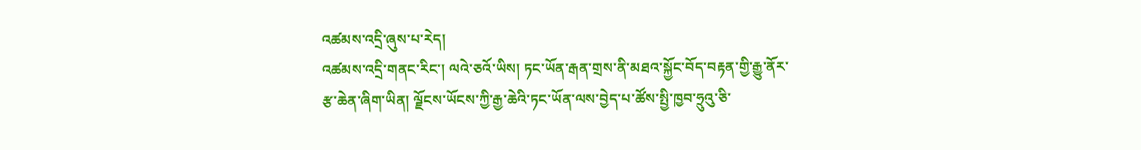འཚམས་འདྲི་ཞུས་པ་རེད།
འཚམས་འདྲི་གནང་རིང་། ལའེ་ཅའོ་ཡིས། ཏང་ཡོན་རྒན་གྲས་ནི་མཐའ་སྐྱོང་བོད་བརྟན་གྱི་རྒྱུ་ནོར་རྩ་ཆེན་ཞིག་ཡིན། ལྗོངས་ཡོངས་ཀྱི་རྒྱ་ཆེའི་ཏང་ཡོན་ལས་བྱེད་པ་ཚོས་སྤྱི་ཁྱབ་ཧྲུའུ་ཅི་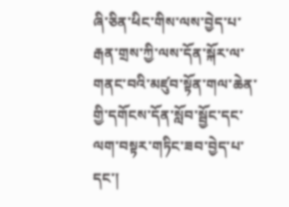ཞི་ཅིན་ཕིང་གིས་ལས་བྱེད་པ་རྒན་གྲས་ཀྱི་ལས་དོན་སྐོར་ལ་གནང་བའི་མཛུབ་སྟོན་གལ་ཆེན་གྱི་དགོངས་དོན་སློབ་སྦྱོང་དང་ལག་བསྟར་གཏིང་ཟབ་བྱེད་པ་དང་།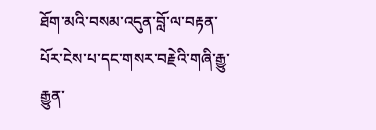ཐོག་མའི་བསམ་འདུན་བློ་ལ་བརྟན་པོར་ངེས་པ་དང་གསར་བརྗེའི་གཞི་རྒྱུ་རྒྱུན་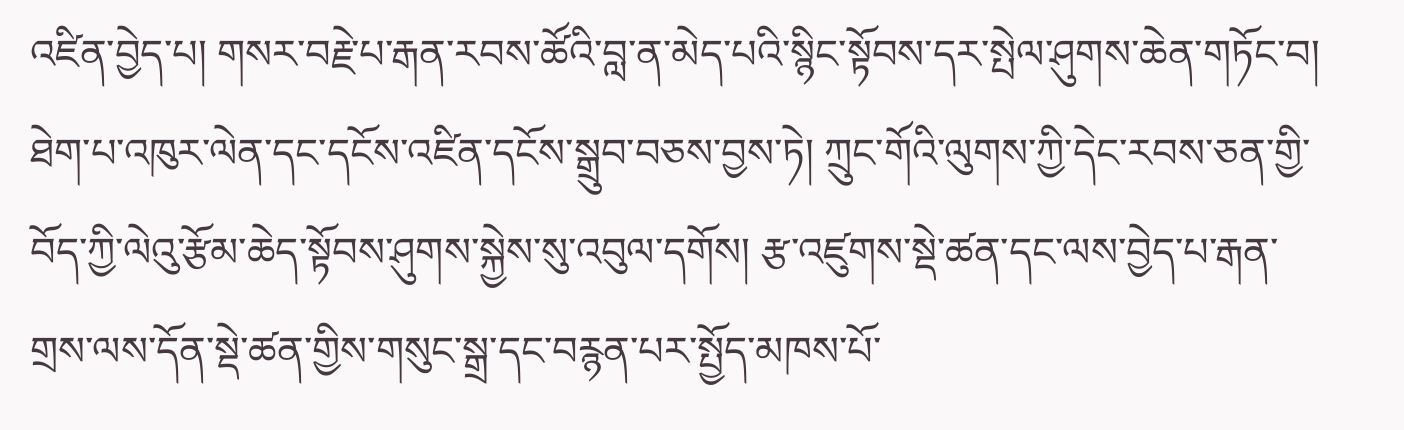འཛིན་བྱེད་པ། གསར་བརྗེ་པ་རྒན་རབས་ཚོའི་བླ་ན་མེད་པའི་སྙིང་སྟོབས་དར་སྤེལ་ཤུགས་ཆེན་གཏོང་བ། ཐེག་པ་འཁུར་ལེན་དང་དངོས་འཛིན་དངོས་སྒྲུབ་བཅས་བྱས་ཏེ། ཀྲུང་གོའི་ལུགས་ཀྱི་དེང་རབས་ཅན་གྱི་བོད་ཀྱི་ལེའུ་རྩོམ་ཆེད་སྟོབས་ཤུགས་སྐྱེས་སུ་འབུལ་དགོས། རྩ་འཛུགས་སྡེ་ཚན་དང་ལས་བྱེད་པ་རྒན་གྲས་ལས་དོན་སྡེ་ཚན་གྱིས་གསུང་སྒྲ་དང་བརྙན་པར་སྤྱོད་མཁས་པོ་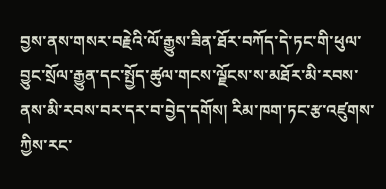བྱས་ནས་གསར་བརྗེའི་ལོ་རྒྱུས་ཟིན་ཐོར་བཀོད་དེ་ཏང་གི་ཕུལ་བྱུང་སྲོལ་རྒྱུན་དང་སྤྱོད་ཚུལ་གངས་ལྗོངས་ས་མཐོར་མི་རབས་ནས་མི་རབས་བར་དར་བ་བྱེད་དགོས། རིམ་ཁག་ཏང་རྩ་འཛུགས་ཀྱིས་རང་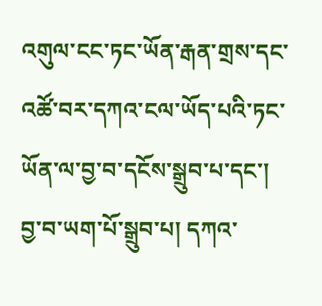འགུལ་ངང་ཏང་ཡོན་རྒན་གྲས་དང་འཚོ་བར་དཀའ་ངལ་ཡོད་པའི་ཏང་ཡོན་ལ་བྱ་བ་དངོས་སྒྲུབ་པ་དང་། བྱ་བ་ཡག་པོ་སྒྲུབ་པ། དཀའ་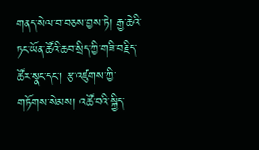གནད་སེལ་བ་བཅས་བྱས་ཏེ། རྒྱ་ཆེའི་ཏང་ཡོན་ཚོའི་ཆབ་སྲིད་ཀྱི་གཟི་བརྗིད་ཚོར་སྣང་དང་། རྩ་འཛུགས་ཀྱི་གཏོགས་སེམས། འཚོ་བའི་སྐྱིད་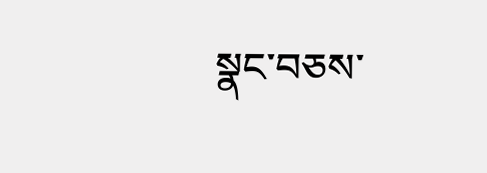སྣང་བཅས་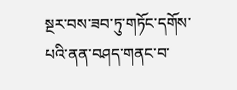སྔར་བས་ཟབ་ཏུ་གཏོང་དགོས་པའི་ནན་བཤད་གནང་བ་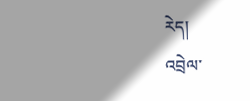རེད།
འབྲེལ་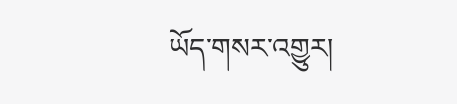ཡོད་གསར་འགྱུར།